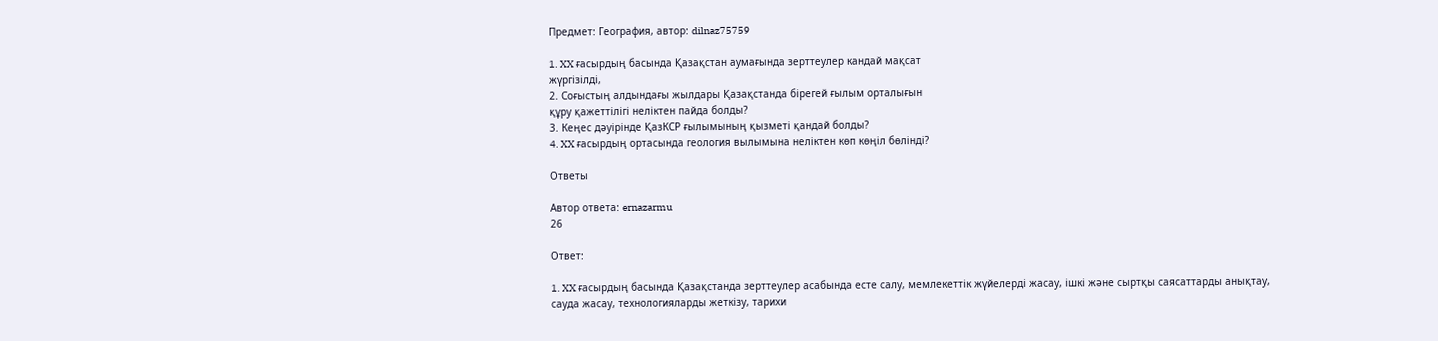Предмет: География, автор: dilnaz75759

1. XX ғасырдың басында Қазақстан аумағында зерттеулер кандай мақсат
жүргізілді,
2. Соғыстың алдындағы жылдары Қазақстанда бірегей ғылым орталығын
құру қажеттілігі неліктен пайда болды?
3. Кеңес дәуірінде ҚазКСР ғылымының қызметі қандай болды?
4. XX ғасырдың ортасында геология вылымына неліктен көп көңіл бөлінді?

Ответы

Автор ответа: ernazarmu
26

Ответ:

1. XX ғасырдың басында Қазақстанда зерттеулер асабында есте салу, мемлекеттік жүйелерді жасау, ішкі және сыртқы саясаттарды анықтау, сауда жасау, технологияларды жеткізу, тарихи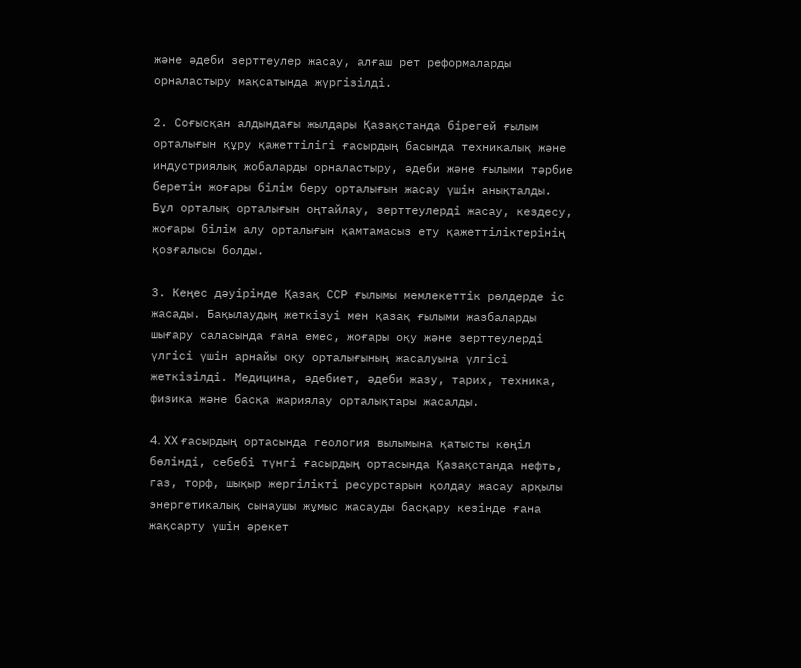және әдеби зерттеулер жасау, алғаш рет реформаларды орналастыру мақсатында жүргізілді.

2. Соғысқан алдындағы жылдары Қазақстанда бірегей ғылым орталығын құру қажеттілігі ғасырдың басында техникалық және индустриялық жобаларды орналастыру, әдеби және ғылыми тәрбие беретін жоғары білім беру орталығын жасау үшін анықталды. Бұл орталық орталығын оңтайлау, зерттеулерді жасау, кездесу, жоғары білім алу орталығын қамтамасыз ету қажеттіліктерінің қозғалысы болды.

3. Кеңес дәуірінде Қазақ ССР ғылымы мемлекеттік рөлдерде іс жасады. Бақылаудың жеткізуі мен қазақ ғылыми жазбаларды шығару саласында ғана емес, жоғары оқу және зерттеулерді үлгісі үшін арнайы оқу орталығының жасалуына үлгісі жеткізілді. Медицина, әдебиет, әдеби жазу, тарих, техника, физика және басқа жариялау орталықтары жасалды.

4. XX ғасырдың ортасында геология вылымына қатысты көңіл бөлінді, себебі түнгі ғасырдың ортасында Қазақстанда нефть, газ, торф, шықыр жергілікті ресурстарын қолдау жасау арқылы энергетикалық сынаушы жұмыс жасауды басқару кезінде ғана жақсарту үшін әрекет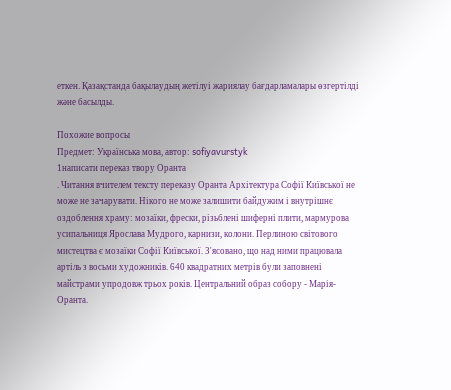еткен. Қазақстанда бақылаудың жетілуі жариялау бағдарламалары өзгертілді және басылды.

Похожие вопросы
Предмет: Українська мова, автор: sofiyavurstyk
1написати переказ твору Оранта
. Читання вчителем тексту переказу Оранта Архітектура Софії Київської не може не зачарувати. Нікого не може залишити байдужим і внутрішнє оздоблення храму: мозаїки, фрески, рiзьбленi шиферні плити, мармурова усипальниця Ярослава Мудрого, карнизи, колони. Перлиною світового мистецтва є мозаїки Софії Київської. З'ясовано, що над ними працювала артіль з восьми художників. 640 квадратних метрів були заповнені майстрами упродовж трьох років. Центральний образ собору - Марія-Оранта.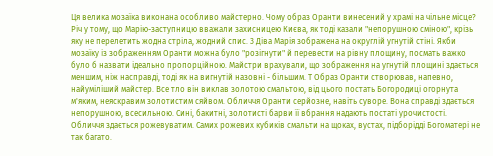Ця велика мозаїка виконана особливо майстерно. Чому образ Оранти винесений у храмі на чільне місце? Річ у тому, що Марію-заступницю вважали захисницею Києва, як тоді казали "непорушною смiною", крiзь яку не перелетить жодна стріла, жодний спис. 3 Діва Марія зображена на округлiй угнутій стіні. Якби мозаїку із зображенням Оранти можна було "розігнути" й перевести на рівну площину, посмать важко було б назвати ідеально пропорційною. Майстри врахували, що зображення на угнутій площині здається меншим, ніж насправді, тоді як на вигнутій назовні - більшим. Т Образ Оранти створював, напевно, найуміліший майстер. Все тло він виклав золотою смальтою, від цього постать Богородиці огорнута м'яким, неяскравим золотистим сяйвом. Обличчя Оранти серйозне, навіть суворе. Вона справді здається непорушною, всесильною. Сині, бакитні, золотисті барви її вбрання надають постаті урочистості. Обличчя здається рожевуватим. Самих рожевих кубиків смальти на щоках, вустах, підборіддi Богоматерi не так багато.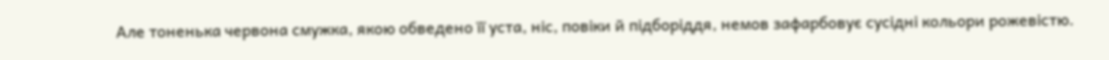Але тоненька червона смужка, якою обведено її уста, ніс, повіки й підборіддя, немов зафарбовує сусідні кольори рожевістю.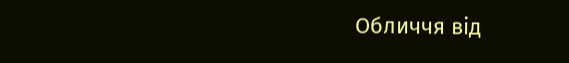Обличчя від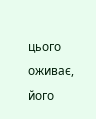цього оживає, його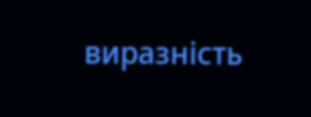виразність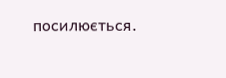посилюється.